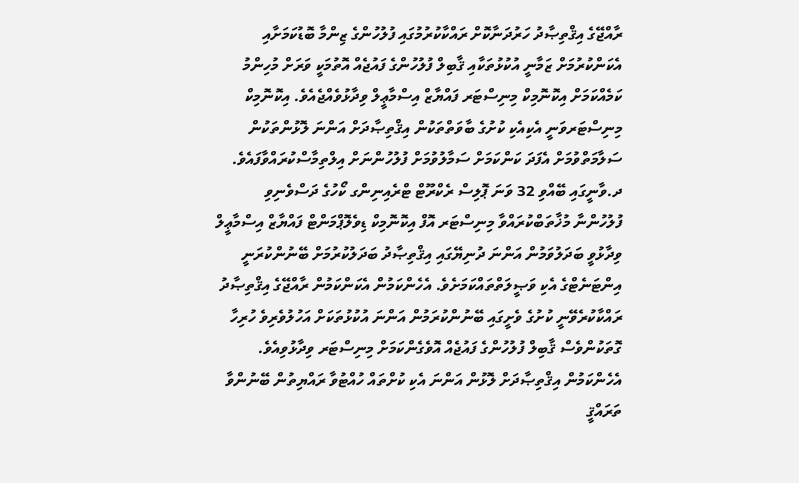ރާއްޖޭގެ އިޤްތިޞާދު ހަރުދަނާކޮށް ރައްކާކުރުމުގައި ފުލުހުންގެ ޒިންމާ ބޮޑުކަމަށާއި އެކަންކުރުމަށް ޒަމާނީ އުކުޅުތަކާއި ޤާބިލް ފުލުހުންގެ ފައުޖެއް އޮތުމަކީ ވަރަށް މުހިންމު ކަމެއްކަމަށް އިކޮނޮމިކް މިނިސްޓަރ ފައްޔާޒް އިސްމާޢީލް ވިދާޅުވެއްޖެއެވެ. އިކޮނޮމިކް މިނިސްޓަރވަނީ އެކިއެކި ކުށުގެ ބާވަތްތަކުން އިޤްތިޞާދަށް އަންނަ ލޮޅުންތަކުން ސަލާމަތްވުމަށް އެފަދަ ކަންކަމަށް ސަމާލުވުމަށް ފުލުހުންނަށް އިލްތިމާސްކުރައްވާފައެވެ.
ދ.ވާނީގައި ބޭއްވި 32 ވަނަ ޕޮލިސް ރެކްރޫޓް ޓްރެއިނިންގ ކޯހުގެ ދަސްވެނިވި ފުލުހުންނާ މުޚާތަބްކުރައްވާ މިނިސްޓަރ އޮފް އިކޮނޮމިކް ޑިވެލޮޕްމަންޓް ފައްޔާޒް އިސްމާޢީލް ވިދާޅުވީ ބަދަލުވަމުން އަންނަ ދުނިޔޭގައި އިޤްތިޞާދު ބަދަލުކުރުމަށް ބޭނުންކުރަނީ އިންޓަނެޓްގެ އެކި ވަޞީލަތްތައްކަމަށެވެ. އެހެންކަމުން އެކަންކަމުން ރާއްޖޭގެ އިޤްތިޞާދު ރައްކާކުރެވޭނީ ކުށުގެ ވެށީގައި ބޭނުންކުރަމުން އަންނަ އުކުޅުތަކަށް އަހުލުވެރިވެ ހުރިހާ ގޮތަކުންވެސް ޤާބިލް ފުލުހުންގެ ފައުޖެއް އޮވެގެންކަމަށް މިނިސްޓަރ ވިދާޅުވިއެވެ. އެހެންކަމުން އިޤްތިޞާދަށް ލޮޅުން އަންނަ އެކި ކުށްތައް ހުއްޓުވާ ރައްޔިތުން ބޭނުންވާ ތަރައްޤީ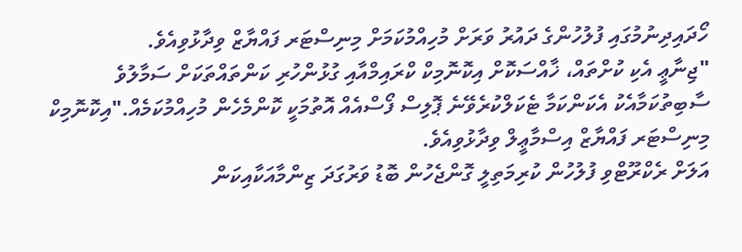ހޯދައިދިނުމުގައި ފުލުހުންގެ ދައުރު ވަރަށް މުހިއްމުކަމަށް މިނިސްޓަރ ފައްޔާޒް ވިދާޅުވިއެވެ.
"ޖިނާޢީ އެކި ކުށްތައް، ޚާއްސަކޮށް އިކޮނޮމިކް ކްރައިމްއާއި ގުޅުންހުރި ކަންތައްތަކަށް ސަމާލުވެ ސާބިތުކަމާއެކު އެކަންކަމާ ޓެކަލްކުރެވޭނެ ޕޮލިސް ފޯސްއެއް އޮތުމަކީ ކޮންމެހެން މުހިއްމުކަމެއް."އިކޮނޮމިކް މިނިސްޓަރ ފައްޔާޒް އިސްމާޢީލް ވިދާޅުވިއެވެ.
އަލަށް ރެކްރޫޓްވި ފުލުހުން ކުރިމަތިލީ ގޮންޖެހުން ބޮޑު ވަރުގަދަ ޒިންމާއަކާއިކަން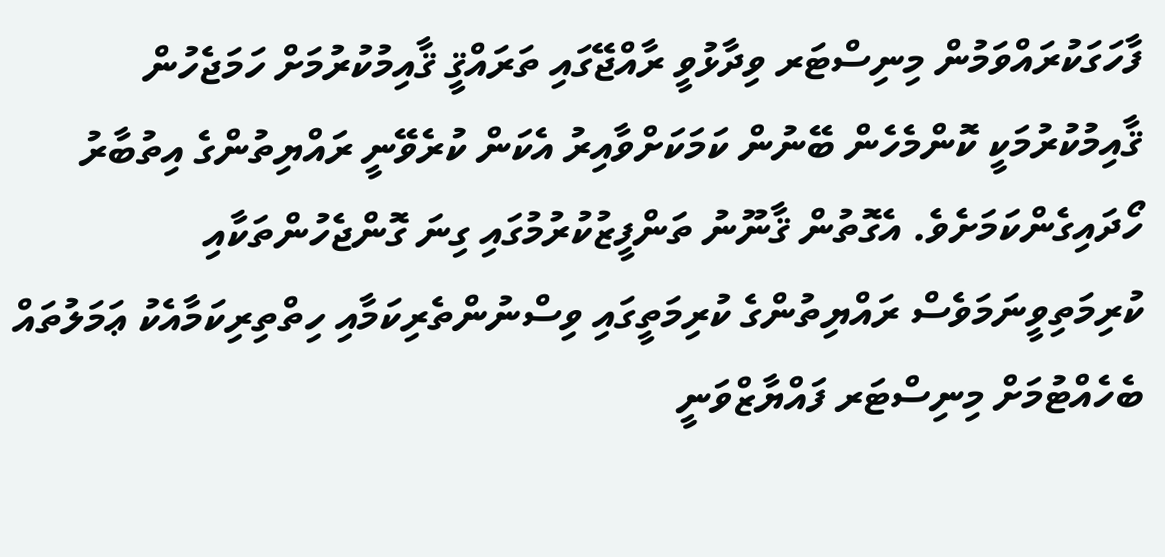ފާހަގަކުރައްވަމުން މިނިސްޓަރ ވިދާޅުވީ ރާއްޖޭގައި ތަރައްޤީ ޤާއިމުކުރުމަށް ހަމަޖެހުން ޤާއިމުކުރުމަކީ ކޮންމެހެން ބޭނުން ކަމަކަށްވާއިރު އެކަން ކުރެވޭނީ ރައްޔިތުންގެ އިތުބާރު ހޯދައިގެންކަމަށެވެ. އެގޮތުން ޤާނޫނު ތަންފީޒުކުރުމުގައި ގިނަ ގޮންޖެހުންތަކާއި ކުރިމަތިވީނަމަވެސް ރައްޔިތުންގެ ކުރިމަތީގައި ވިސްނުންތެރިކަމާއި ހިތްތިރިކަމާއެކު ޢަމަލުތައް ބެހެއްޓުމަށް މިނިސްޓަރ ފައްޔާޒްވަނީ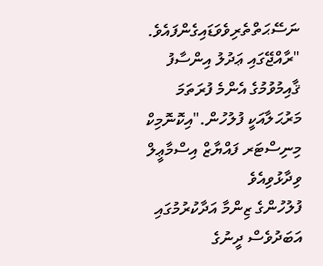ނަސޭޙަތްތެރިވެވަޑައިގެންފައެވެ.
"ރާއްޖޭގައި ޢަދުލު އިންސާފު ޤާއިމުވުމުގެ އެންމެ ފުރަތަމަ މަރުޙަލާއަކީ ފުލުހުން."އިކޮނޮމިކް މިނިސްޓަރ ފައްޔާޒް އިސްމާޢީލް ވިދާޅުވިއެވެ
ފުލުހުންގެ ޒިންމާ އަދާކުރުމުގައި އަބަދުވެސް ދީނުގެ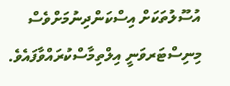އުސޫލުތަކަށް އިސްކަންދިނުމަށްވެސް މިނިސްޓަރވަނީ އިލްތިމާސްކުރައްވާފައެވެ.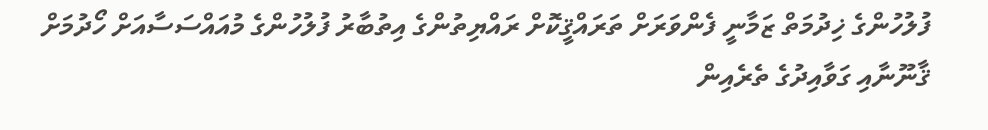ފުލުހުންގެ ޚިދުމަތް ޒަމާނީ ފެންވަރަށް ތަރައްޤީކޮށް ރައްޔިތުންގެ އިތުބާރު ފުލުހުންގެ މުއައްސަސާއަށް ހޯދުމަށް ޤާނޫނާއި ގަވާއިދުގެ ތެރެއިން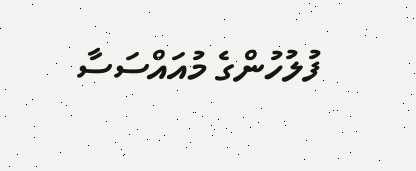ފުލުހުންގެ މުއައްސަސާ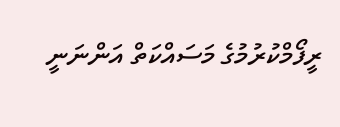ރީފޯމްކުރުމުގެ މަސައްކަތް އަންނަނީ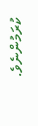ކުރަމުންނެވެ.